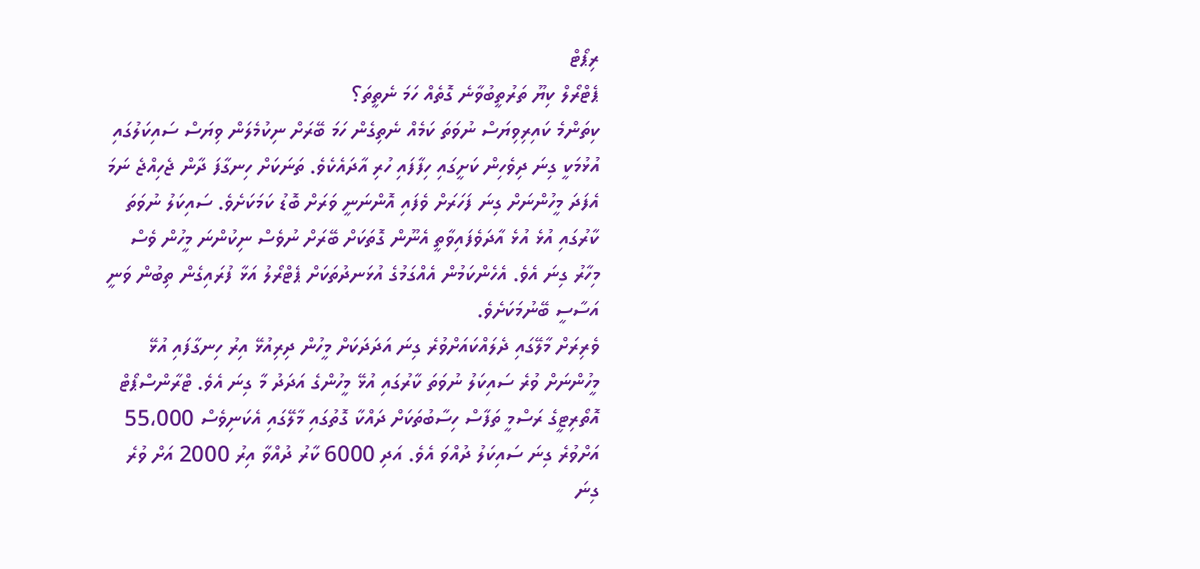ރިޕޯޓް
ޕެޓްރޯލް ކިޔޫ ތަރުތީބުވާނެ ގޮތެއް ހަމަ ނެތީތަ؟
ކިތަންމެ ކައިރިވިޔަސް ނުވަތަ ކަމެއް ނެތިގެން ހަމަ ބޭރަށް ނިކުމެލަން ވިޔަސް ސައިކަލުގައި އުޅުމަކީ ގިނަ ދިވެހިން ކަށީގައި ހިފާފައި ހުރި އާދައެކެވެ. ތަނަކަށް ހިނގާފަ ދާން ޖެހިއްޖެ ނަމަ އެފަދަ މީހުންނަށް ގިނަ ފަހަރަށް ވެފައި އޮންނަނީ ވަރަށް ބޮޑު ކަމަކަށެވެ. ސައިކަލު ނުވަތަ ކާރުގައި އުޅެ އުޅެ އާދަވެފައިވާތީ އެނޫން ގޮތަކަށް ބޭރަށް ނުވެސް ނިކުންނަ މީހުން ވެސް މިހާރު ގިނަ އެވެ. އެހެންކަމުން އެއްގަމުގެ އުޅަނދުތަކަށް ޕެޓްރޯލު އަޅާ ފުރައިގެން ތިބުން ވަނީ އަސާސީ ބޭނުމަކަށެވެ.
ވެރިރަށް މާލޭގައި ދެލައްކައަށްވުރެ ގިނަ އަދަދަކަށް މީހުން ދިރިއުޅޭ އިރު ހިނގާފައި އުޅޭ މީހުންނަށް ވުރެ ސައިކަލު ނުވަތަ ކާރުގައި އުޅޭ މީހުންގެ އަދަދު މާ ގިނަ އެވެ. ޓްރާންސްޕޯޓް އޮތޯރިޓީގެ ރަސްމީ ތަފާސް ހިސާބުތަކަށް ދައްކާ ގޮތުގައި މާލޭގައި އެކަނިވެސް 55،000 އަށްވުރެ ގިނަ ސައިކަލު ދުއްވަ އެވެ. އަދި 6000 ކާރު ދުއްވާ އިރު 2000 އަށް ވުރެ ގިނަ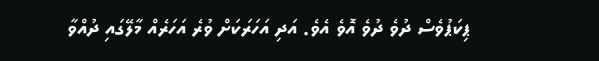ޕިކަޕުވެސް ދުވެ ދުވެ އޮވެ އެވެ. އަދި އަހަރަކަށް ވުރެ އަހަރެއް މާލޭގައި ދުއްވާ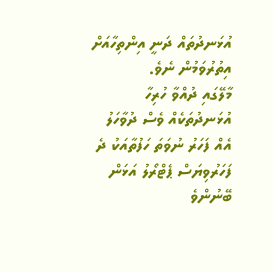އުޅަނދުތައް ދަނީ އިންތިހާއަށް އިތުރުވަމުން ނެވެ.
މާލޭގައި ދުއްވާ ހުރިހާ އުޅަނދުތަކެއް ވެސް ދުވާހަލު އެއް ފަހަރު ނުވަތަ ހަފުތާއަކު ދެ ފަހަރުވިޔަސް ޕެޓްރޯލު އަޅަން ބޭނުންވެ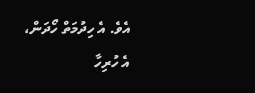އެވެ. އެ ހިދުމަތް ހޯދަން، އެ ހުރިހާ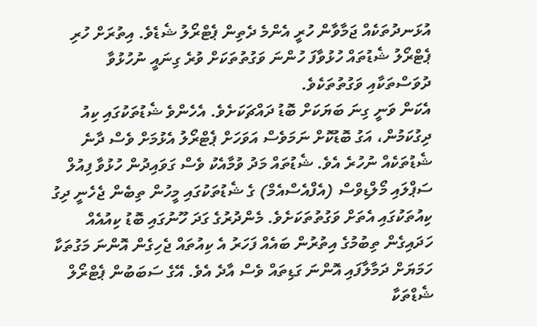އުޅަނދުތަކެއް ޖަމާވާން ހުރީ އެންމެ ދެތިން ޕެޓްރޯލު ޝެޑެވެ. އިތުރަށް ހުރި ޕެޓްރޯލު ޝެޑުތައް ހުޅުވާފަ ހުންނަ ވަގުތުތަކަށް ވުރެ ގިނައީ ނުހުޅުވާ ދުވަސްތަކާއި ވަގުތުތަކެވެ.
އެކަން ވަނީ ގިނަ ބަޔަކަށް ބޮޑު ދައްޗަކަށެވެ. އެހެންވެ ޝެޑުތަކުގައި ކިއު ދިގުކަމުން، އަގު ބޮޑުކޮށް ނަމަވެސް އަވަހަށް ޕެޓްރޯލު އެޅުމަށް ވެސް ދާނެ ޝެޑުތަކެއް ނުހުރެ އެވެ. ޝެޑުތައް މަދު ވުމާއެކު ވެސް ގަވައިދުން ހުޅުވާ ފިއުލް ސަޕްލައި މޯލްޑިވްސް (އެފްއެސްއެމް) ގެ ޝެޑުތަކުގައި މީހުން ތިބެން ޖެހެނީ ދިގު ކިއުތަކުގައި އެތަށް ވަގުތުތަކަށެވެ. މެންދުރުގެ ގަދަ ހޫނުގައި ބޮޑު ކިއުއެއް ހަދައިގެން ތިބުމުގެ އިތުރުން ބައެއް ފަހަރު އެ ކިއުތައް ޖެހިގެން އޮންނަ މަގުތަކާ ހަމަޔަށް ދަމާލާފައި އޮންނަ ގަޑިތައް ވެސް އާދެ އެވެ. އޭގެ ސަބަބުން ޕެޓްރޯލް ޝެޑްތަކާ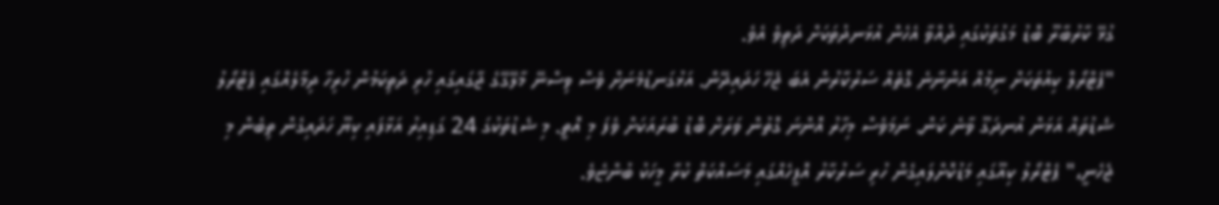ގުޅޭ ކާރުބާރޫ ބޮޑު މަގުތަކުގައި ދުއްވާ އެހެން އުޅަނދުތަކަށް ދަތިވެ އެވެ.
"ޕެޓްރޯލް ކިއުތަކަށް ނިމުއް އަންނާނެ ގޮތެއް ސަރުކާރުން އެބަ ޖެހޭ ހަދައިދޭން. އަޅުގަނޑުމެނަށް ވެސް ވިސްނޭ މާލޭގޭގެ ޖާގައިގައި ހުރި ދަތިކަމުން ހުރިހާ ދިމާލެއްގައި ޕެޓްރޯލު ޝެޑުތައް އަޅަން އުނދަގޫ ވާނެ ކަން. ނަމަވެސް މިހާރު އޮންނަ ގޮތުން ވަރަށް ބޮޑު ބުރައަކަށް ވެފަ މި އޮތީ. މި ޝެޑުތަކުގަ 24 ގަޑިއިރު އަޅާފައި ކިޔޫ ހަދައިގެން ތިބެން މި ޖެހެނީ،" ޕެޓްރޯލު ކިއޫގައި މަޑުކޮށްލައިގެން ހުރި ސަރުކާރު އޮފީހެއްގައި މަސައްކަތް ކުރާ މީހަކު ބުންޏެވެ.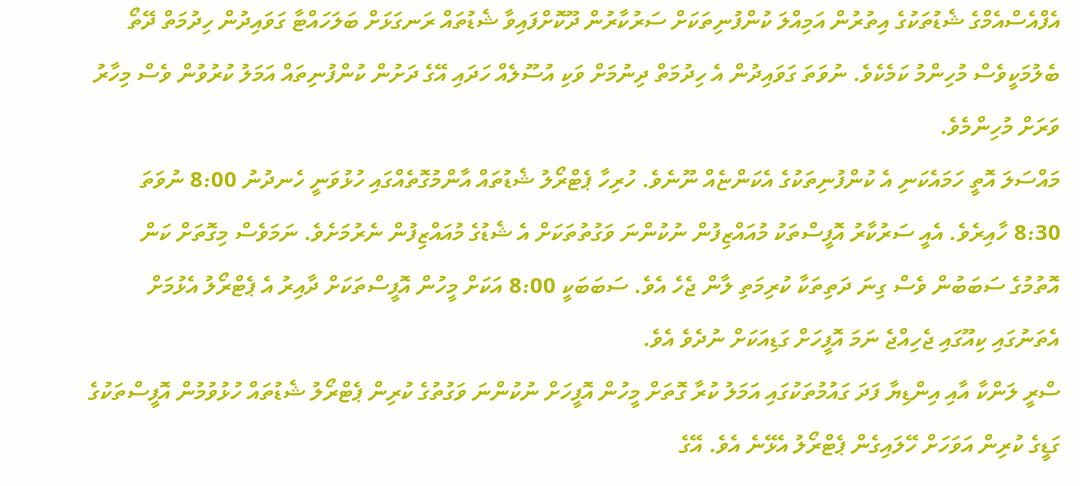އެފްއެސްއެމްގެ ޝެޑުތަކުގެ އިތުރުން އަމިއްލަ ކުންފުނިތަކަށް ސަރުކާރުން ދޫކޮށްފައިވާ ޝެޑުތައް ރަނގަޅަށް ބަލަހައްޓާ ގަވައިދުން ހިދުމަތް ދޭތޯ ބެލުމަކީވެސް މުހިންމު ކަމެކެވެ. ނުވަތަ ގަވައިދުން އެ ހިދުމަތް ދިނުމަށް ވަކި އުސޫލެއް ހަދައި އޭގެ ދަށުން ކުންފުނިތައް އަމަލު ކުރުވުން ވެސް މިހާރު ވަރަށް މުހިންމެވެ.
މައްސަލަ އޮތީ ހަމައެކަނި އެ ކުންފުނިތަކުގެ އެކަންޏެއް ނޫނެވެ. ހުރިހާ ޕެޓްރޯލު ޝެޑުތައް އާންމުގޮތެއްގައި ހުޅުވަނީ ހެނދުނު 8:00 ނުވަތަ 8:30 ހާއިރެވެ. އެއީ ސަރުކާރު އޮފީސްތަކު މުއައްޒިފުން ނުކުންނަ ވަގުތުތަކަށް އެ ޝެޑުގެ މުއައްޒިފުން ނެރުމަށެވެ. ނަމަވެސް މިގޮތަށް ކަން އޮތުމުގެ ސަބަބުން ވެސް ގިނަ ދަތިތަކާ ކުރިމަތި ލާން ޖެހެ އެވެ. ސަބަބަކީ 8:00 އަކަށް މީހުން އޮފީސްތަކަށް ދާއިރު އެ ޕެޓްރޯލު އެޅުމަށް އެތަނުގައި ކިއޫގައި ޖެހިއްޖެ ނަމަ އޮފީހަށް ގަޑިއަކަށް ނުދެވެ އެވެ.
ސްރީ ލަންކާ އާއި އިންޑިޔާ ފަދަ ގައުމުތަކުގައި އަމަލު ކުރާ ގޮތަށް މީހުން އޮފީހަށް ނުކުންނަ ވަގުތުގެ ކުރިން ޕެޓްރޯލު ޝެޑުތައް ހުޅުވުމުން އޮފީސްތަކުގެ ގަޑީގެ ކުރިން އަވަހަށް ހޭލައިގެން ޕެޓްރޯލު އެޅޭނެ އެވެ. އޭގެ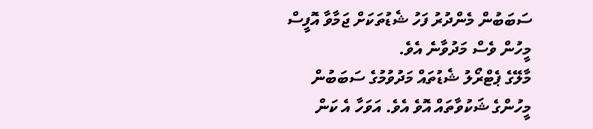ސަބަބުން މެންދުރު ފަހު ޝެޑުތަކަށް ޖަމާވާ އޮފީސް މީހުން ވެސް މަދުވާނެ އެވެ.
މާލޭގެ ޕެޓްރޯލު ޝެޑުތައް މަދުވުމުގެ ސަބަބުން މީހުންގެ ޝަކުވާތައް އޮވެ އެވެ. އަވަހާ އެ ކަން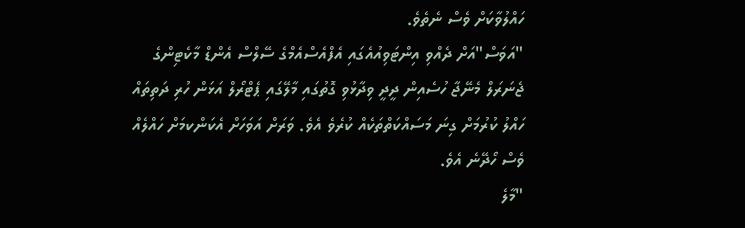ހައްލުވާކަށް ވެސް ނެތެވެ.
"އަވަސް"އަށް ދެއްވި އިންޓަވިއުއެގައި އެފްއެސްއެމްގެ ސޭލްސް އެންޑް މާކެޓިންގެ ޖެނަރަލް މެނޭޖާ ހުސެއިން ދީދީ ވިދާޅުވި ގޮތުގައި މާލޭގައި ޕެޓްރޯލް އަޅަން ހުރި ދަތިތައް ހައްލު ކުރުމަށް ގިނަ މަސައްކަތްތަކެއް ކުރެވެ އެވެ. ވަރަށް އަވަހަށް އެކަންކމަށް ހައްލެއް ވެސް ހޯދޭނެ އެވެ.
"މާލެ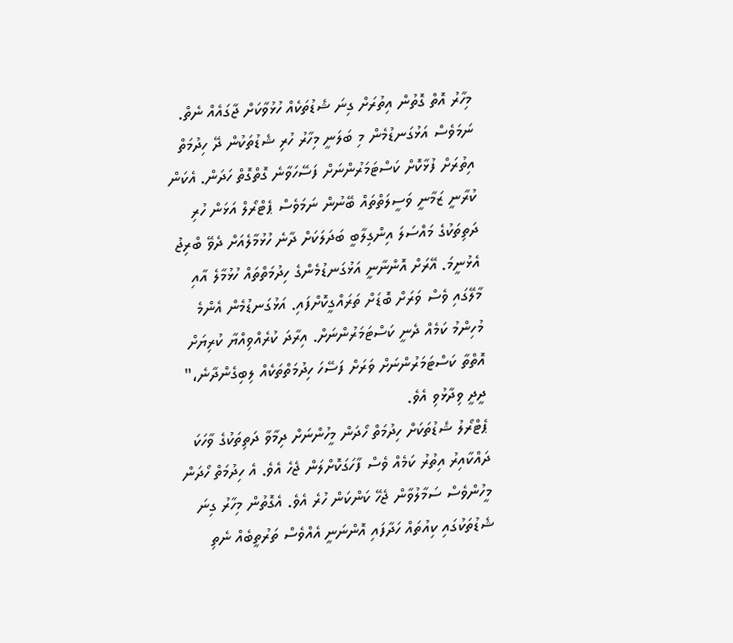މިހާރު އޮތް ގޮތުން އިތުރަށް ގިނަ ޝެޑުތަކެއް ހުޅުވާކަށް ޖާގައެއް ނެތް. ނަމަވެސް އަޅުގަނޑުމެން މި ބަލަނީ މިހާރު ހުރި ޝެޑުތަކުން ދޭ ހިދުމަތް އިތުރަށް ފުޅާކޮށް ކަސްޓަމަރުންނަށް ފަސޭހަވާނެ ގޮތްގޮތް ހަދަން. އެކަން ކުރާނީ ޒަމާނީ ވަސީލަތްތައް ބޭނުން ނަމަވެސް ޕެޓްރޯލް އަޅަން ހުރި ދަތިތަކުގެ މައްސަލަ އިންގިލާބީ ބަދަލަކަށް ދާނެ ހުޅުމާލެއަށް ދެވޭ ބްރިޖު އެޅުނީމަ. އޭރަށް އޮންނާނީ އަޅުގަނޑުމެންގެ ހިދުމަތްތައް ހުޅުމާލެ އާއި މާލޭގައި ވެސް ވަރަށް ބޮޑަށް ތަރައްގީކޮށްފައި. އަޅުގަނޑުމެން އެންމެ މުހިންމު ކަމެއް ދެނީ ކަސްޓަމަރުންނަށް. އިރާދަ ކުރެއްވިއްޔާ ކުރިޔަށް އޮތްތާ ކަސްޓަމަރުންނަށް ވަރަށް ފަސޭހަ ހިދުމަތްތަކެއް ލިބިގެންދާނެ،" ދީދީ ވިދާޅުވި އެވެ.
ޕެޓްރޯލު ޝެޑުތަކަށް ހިދުމަތް ހޯދަން މީހުންނަށް ދިމާވާ ދަތިތަކުގެ ވާހަކަ ދައްކާއިރު އިތުރު ކަމެއް ވެސް ފާހަގަކޮށްލަން ޖެހެ އެވެ. އެ ހިދުމަތް ހޯދަން މީހުންވެސް ސަމާލުވާން ޖެހޭ ކަންކަން ހުރެ އެވެ. އެގޮތުން މިހާރު ގިނަ ޝެޑުތަކުގައި ކިއުތައް ހަދާފައި އޮންނަނީ އެއްވެސް ތަރުތީބެއް ނެތި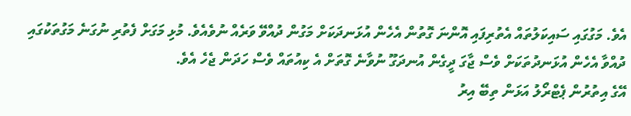އެވެ. މަގުގައި ސައިކަލުތައް އެތުރިފައި އޮންނަ ގޮތުން އެހެން އުޅަނދަކަށް މަގުން ދުއްވޭ ވަރެއް ނުވެއެވެ. މުޅި މަގަށް ފެތުރި ނުގަނެ މަގުތަކުގައި ދުއްވާ އެހެން އުޅަނދުތަކަށް ވެސް ޖާގަ ދީގެން އުނދަގޫ ނުވާނެ ގޮތަށް އެ ކިއުތައް ވެސް ހަދަން ޖެހެ އެވެ.
އޭގެ އިތުރުން ޕެޓްރޯލު އަޅަން ތިބޭ އިރު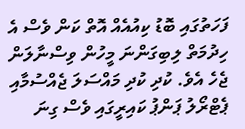ފަހަތުގައި ބޮޑު ކިއުއެއް އޮތް ކަން ވެސް އެ ހިދުމަތް ލިބިގަންނަ މީހުން ވިސްނާލަން ޖެހެ އެވެ. ކުދި ކުދި މައްސަލަ ޖެއްސުމާއި ޕެޓްރޯލު ޕަންޕު ކައިރީގައި ވެސް ގިނަ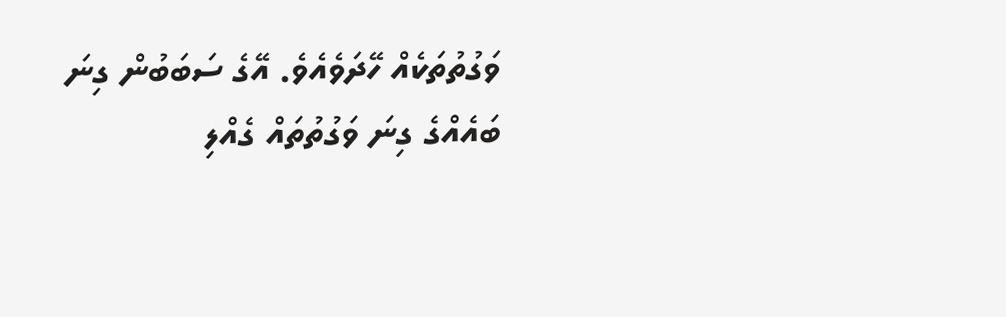ވަގުތުތަކެއް ހޭދަވެއެވެ. އޭގެ ސަބަބުން ގިނަ ބައެއްގެ ގިނަ ވަގުތުތައް ގެއްލި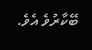ބޭކާރުވެ އެވެ.